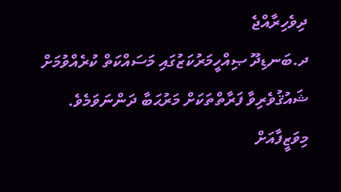ދިވެހިރާއްޖެ
ދ.ބަނޑިދޫ ޞިއްހީމަރުކަޒުގައި މަސައްކަތް ކުރެއްވުމަށް ޝައުޤުވެރިވާ ފަރާތްތަކަށް މަރުޙަބާ ދަންނަވަމެވެ. މިވަޒީފާއަށް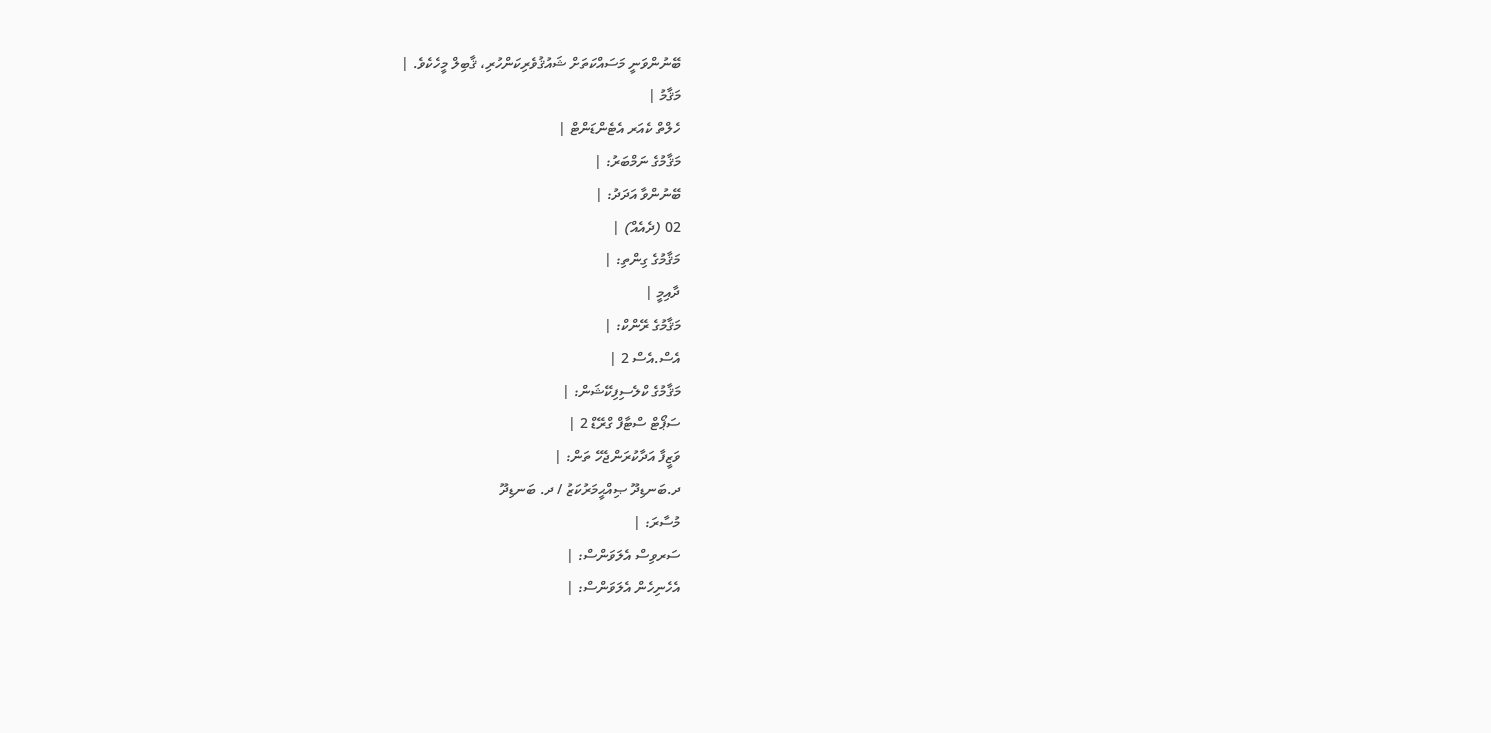ބޭނުންވަނީ މަސައްކަތަށް ޝައުޤުވެރިކަންހުރި، ޤާބިލް މީހެކެވެ. |
މަޤާމު |
ހެލްތް ކެއަރ އެޓެންޑަންޓް |
މަޤާމުގެ ނަމްބަރު: |
ބޭނުންވާ އަދަދު: |
02 (ދެއެއް) |
މަޤާމުގެ ގިންތި: |
ދާއިމީ |
މަޤާމުގެ ރޭންކް: |
އެސް.އެސް 2 |
މަޤާމުގެ ކްލެސިފިކޭޝަން: |
ސަޕޯޓް ސްޓާފް ގްރޭޑް 2 |
ވަޒީފާ އަދާކުރަންޖެހޭ ތަން: |
ދ.ބަނޑިދޫ ޞިއްޙީމަރުކަޒު / ދ. ބަނޑިދޫ
މުސާރަ: |
ސަރވިސް އެލަވަންސް: |
އެހެނިހެން އެލަވަންސް: |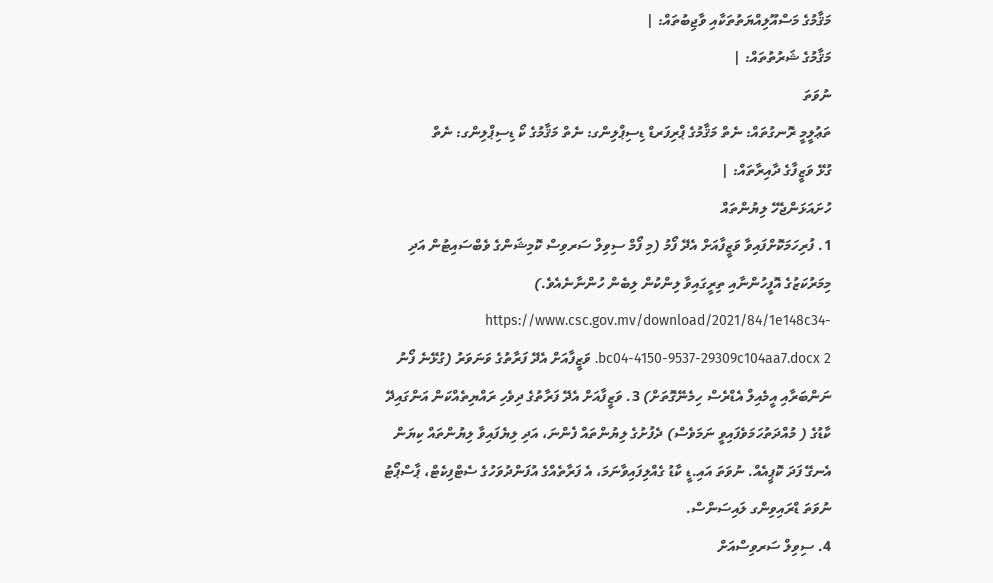މަޤާމުގެ މަސްއޫލިއްޔަތުތަކާއި ވާޖިބުތައް: |
މަޤާމުގެ ޝަރުތުތައް: |
ނުވަތަ
ތަޢުލީމީ ރޮނގުތައް: ނެތް މަޤާމުގެ ޕްރިފަރޑް ޑިސިޕްލިންގ: ނެތް މަޤާމުގެ ކޯ ޑިސިޕްލިންގ: ނެތް
ގުޅޭ ވަޒީފާގެ ދާއިރާތައް: |
ހުށައަޅަންޖެހޭ ލިޔުންތައް
1. ފުރިހަމަކޮށްފައިވާ ވަޒީފާއަށް އެދޭ ފޯމު (މި ފޯމް ސިވިލް ސަރވިސް ކޮމިޝަންގެ ވެބްސައިޓުން އަދި މިމަރުކަޒުގެ އޮފީހުންނާއި ތިރީގައިވާ ލިންކުން ލިބެން ހުންނާނެއެވެ.) https://www.csc.gov.mv/download/2021/84/1e148c34-bc04-4150-9537-29309c104aa7.docx 2. ވަޒީފާއަށް އެދޭ ފަރާތުގެ ވަނަވަރު (ގުޅޭނެ ފޯނު ނަންބަރާއި އީމެއިލް އެޑްރެސް ހިމެނޭގޮތަށް) 3. ވަޒީފާއަށް އެދޭ ފަރާތުގެ ދިވެހި ރައްޔިތެއްކަން އަންގައިދޭ ކާޑުގެ ( މުއްދަތުހަމަވެފައިވީ ނަމަވެސް) ދެފުށުގެ ލިޔުންތައް ފެންނަ، އަދި ލިޔެފައިވާ ލިޔުންތައް ކިޔަން އެނގޭ ފަދަ ކޮޕީއެއް. ނުވަތަ އައި.ޑީ ކާޑު ގެއްލިފައިވާނަމަ، އެ ފަރާތެއްގެ އުފަންދުވަހުގެ ސެޓްފިކެޓް، ޕާސްޕޯޓު ނުވަތަ ޑްރައިވިންގ ލައިސަންސް.
4. ސިވިލް ސަރވިސްއަށް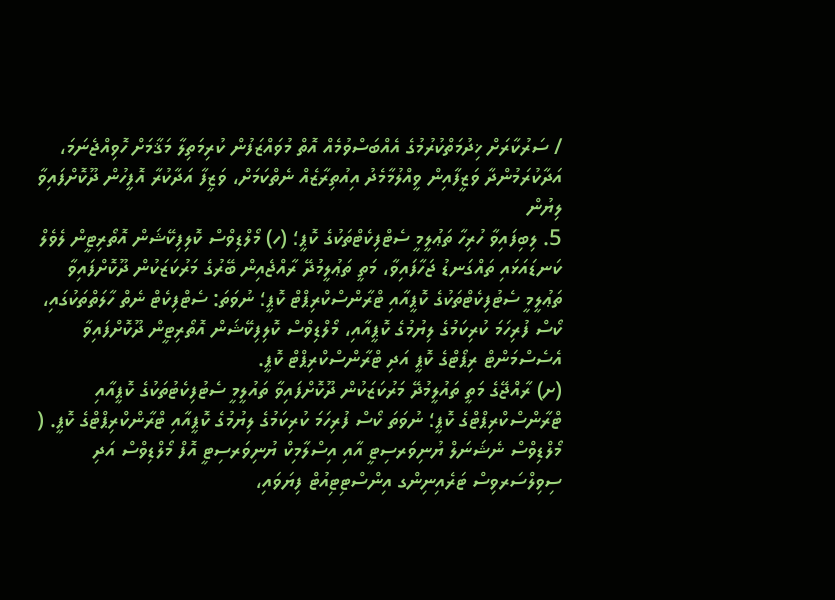/ ސަރުކާރަށް ޚިދުމަތްކުރުމުގެ އެއްބަސްވުމެއް އޮތް މުވައްޒަފުން ކުރިމަތިލާ މަޤާމަށް ހޮވިއްޖެނަމަ، އަދާކުރަމުންދާ ވަޒީފާއިން ވީއްލުމާމެދު އިއުތިރާޒެއް ނެތްކަމަށް، ވަޒީފާ އަދާކުރާ އޮފީހުން ދޫކޮށްފައިވާ ލިޔުން
5. ލިބިފައިވާ ހުރިހާ ތަޢުލީމީ ސެޓްފިކެޓްތަކުގެ ކޮޕީ؛ (ހ) މޯލްޑިވްސް ކޮލިފިކޭޝަން އޮތޯރިޓީން ލެވެލް ކަނޑައަޅައި ތައްގަނޑު ޖަހާފައިވާ، މަތީ ތަޢުލީމުދޭ ރާއްޖެއިން ބޭރުގެ މަރުކަޒަކުން ދޫކޮށްފައިވާ ތަޢުލީމީ ސެޓުފިކެޓްތަކުގެ ކޮޕީއާއި ޓްރާންސްކްރިޕްޓް ކޮޕީ؛ ނުވަތަ: ސެޓްފިކެޓް ނެތް ހާލަތްތަކުގައި، ކޯސް ފުރިހަމަ ކުރިކަމުގެ ލިޔުމުގެ ކޮޕީއާއި، މޯލްޑިވްސް ކޮލިފިކޭޝަން އޮތޯރިޓީން ދޫކޮށްފައިވާ އެސެސްމަންޓް ރިޕޯޓްގެ ކޮޕީ އަދި ޓްރާންސްކްރިޕްޓް ކޮޕީ.
(ށ) ރާއްޖޭގެ މަތީ ތައުލީމުދޭ މަރުކަޒަކުން ދޫކޮށްފައިވާ ތައުލީމީ ސެޓުފިކެޓުތަކުގެ ކޮޕީއާއި ޓްރާންސްކްރިޕްޓްގެ ކޮޕީ؛ ނުވަތަ ކޯސް ފުރިހަމަ ކުރިކަމުގެ ލިޔުމުގެ ކޮޕީއާއި ޓްރާންކްރިޕްޓްގެ ކޮޕީ. ( މޯލްޑިވްސް ނެޝަނަލް ޔުނިވަރސިޓީ އާއި އިސްލާމިކް ޔުނިވަރސިޓީ އޮފް މޯލްޑިވްސް އަދި ސިވިލްސަރވިސް ޓަރެއިނިންގ އިންސްޓިޓިއުޓް ފިޔަވައި،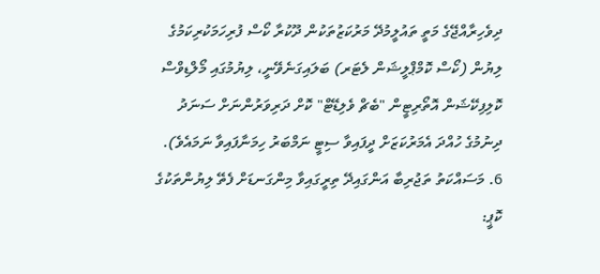ދިވެހިރާއްޖޭގެ މަތީ ތައުލީމުދޭ މަރުކަޒުތަކުން ދޫކުރާ ކޯސް ފުރިހަމަކުރިކަމުގެ ލިޔުން (ކޯސް ކޮމްޕްލީޝަން ލެޓަރ) ބަލައިގަނެވޭނީ، ލިޔުމުގައި މޯލްޑިވްސް ކޮލިފިކޭޝަން އޮތޯރިޓީން "ބެޗް ވެލިޑޭޓް" ކޮށް ދަރިވަރުންނަށް ސަނަދު ދިނުމުގެ ހުއްދަ އެމަރުކަޒަށް ދީފައިވާ ސިޓީ ނަމްބަރު ހިމަނާފައިވާ ނަމައެވެ).
6. މަސައްކަތު ތަޖުރިބާ އަންގައިދޭ ތިރީގައިވާ މިންގަނޑަށް ފެތޭ ލިޔުންތަކުގެ ކޮޕީ: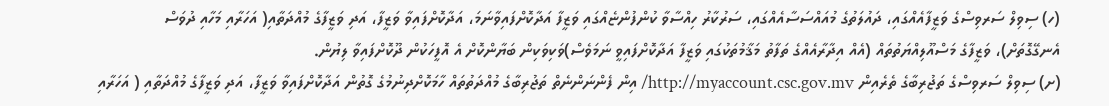(ހ) ސިވިލް ސަރވިސްގެ ވަޒީފާއެއްގައި، ދައުލަތުގެ މުއައްސަސާއެއްގައި، ސަރުކާރު ހިއްސާވާ ކުންފުންޏެއްގައި ވަޒީފާ އަދާކޮށްފައިވާނަމަ، އަދާކޮށްފައިވާ ވަޒީފާ، އަދި ވަޒީފާގެ މުއްދަތާއި( އަހަރާއި މަހާއި ދުވަސް އެނގޭގޮތަށް)، ވަޒީފާގެ މަސްއޫލިއްޔަތުތައް (އެއް އިދާރާއެއްގެ ތަފާތު މަޤާމުތަކުގައި ވަޒީފާ އަދާކޮށްފައިވީ ނަމަވެސް)ވަކިވަކިން ބަޔާންކޮށް އެ އޮފީހަކުން ދޫކޮށްފައިވާ ލިޔުން.
(ށ) ސިވިލް ސަރވިސްގެ ތަޖުރިބާގެ ތެރެއިން http://myaccount.csc.gov.mv/ އިން ފެންނަންނެތް ތަޖުރިބާގެ މުއްދަތުތައް ހާމަކޮށްދިނުމުގެ ގޮތުން އަދާކޮށްފައިވާ ވަޒީފާ، އަދި ވަޒީފާގެ މުއްދަތާއި ( އަހަރާއި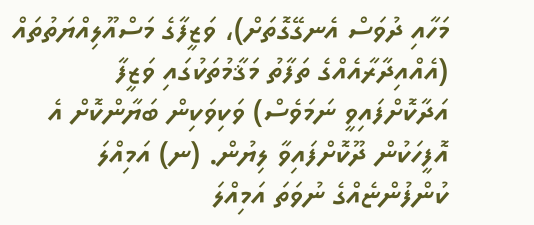މަހާއި ދުވަސް އެނގޭގޮތަށް)، ވަޒީފާގެ މަސްއޫލިއްޔަތުތައް (އެއްއިދާރާއެއްގެ ތަފާތު މަޤާމުތަކުގައި ވަޒީފާ އަދާކޮށްފައިވީ ނަމަވެސް) ވަކިވަކިން ބަޔާންކޮށް އެ އޮފީހަކުން ދޫކޮށްފައިވާ ލިޔުން. (ނ) އަމިއްލަ ކުންފުންޏެއްގެ ނުވަތަ އަމިއްލަ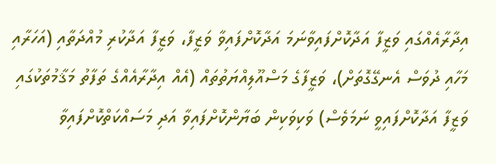އިދާރާއެއްގައި ވަޒީފާ އަދާކޮށްފައިވާނަމަ އަދާކޮށްފައިވާ ވަޒީފާ، ވަޒީފާ އަދާކުރި މުއްދަތާއި (އަހަރާއި މަހާއި ދުވަސް އެނގޭގޮތަށް)، ވަޒީފާގެ މަސްއޫލިއްޔަތުތައް (އެއް އިދާރާއެއްގެ ތަފާތު މަޤާމުތަކުގައި ވަޒީފާ އަދާކޮށްފައިވީ ނަމަވެސް) ވަކިވަކިން ބަޔާންކޮށްފައިވާ އަދި މަސައްކަތްކޮށްފައިވާ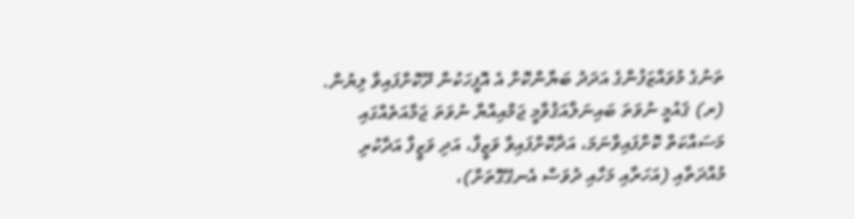ތަނުގެ މުވައްޒަފުންގެ އަދަދު ބަޔާންކޮށް އެ އޮފީހަކުން ދޫކޮށްފައިވާ ލިޔުން.
(ރ) ޤައުމީ ނުވަތަ ބައިނަލްއަޤުވާމީ ޖަމްއިއްޔާ ނުވަތަ ޖަމާއަތެއްގައި މަސައްކަތް ކޮށްފައިވާނަމަ، އަދާކޮށްފައިވާ ވަޒީފާ، އަދި ވަޒީފާ އަދާކުރި މުއްދަތާއި (އަހަރާއި މަހާއި ދުވަސް އެނގޭގޮތަށް)،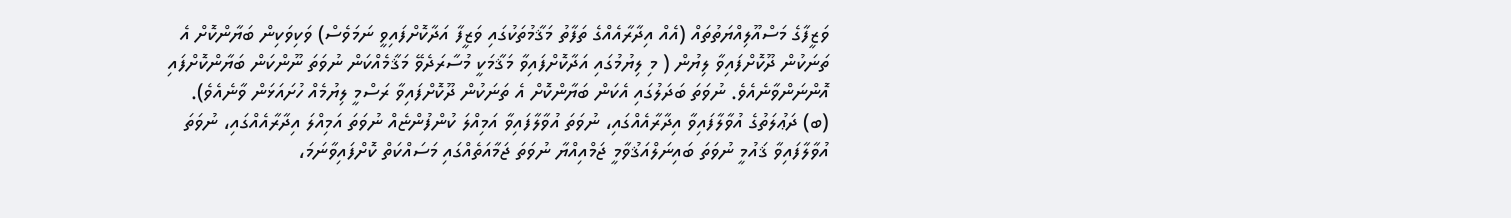ވަޒީފާގެ މަސްއޫލިއްޔަތުތައް (އެއް އިދާރާއެއްގެ ތަފާތު މަޤާމުތަކުގައި ވަޒީފާ އަދާކޮށްފައިވީ ނަމަވެސް) ވަކިވަކިން ބަޔާންކޮށް އެ ތަނަކުން ދޫކޮށްފައިވާ ލިޔުން ( މި ލިޔުމުގައި އަދާކޮށްފައިވާ މަޤާމަކީ މުސާރަދެވޭ މަޤާމެއްކަން ނުވަތަ ނޫންކަން ބަޔާންކޮށްފައި އޮންނަންވާނެއެވެ. ނުވަތަ ބަދަލުގައި އެކަން ބަޔާންކޮށް އެ ތަނަކުން ދޫކޮށްފައިވާ ރަސްމީ ލިޔުމެއް ހުށައަޅަން ވާނެއެވެ).
(ބ) ދަޢުލަތުގެ އުވާލާފައިވާ އިދާރާއެއްގައި، ނުވަތަ އުވާލާފައިވާ އަމިއްލަ ކުންފުންޏެއް ނުވަތަ އަމިއްލަ އިދާރާއެއްގައި، ނުވަތަ އުވާލާފައިވާ ޤައުމީ ނުވަތަ ބައިނަލްއަޤުވާމީ ޖަމްއިއްޔާ ނުވަތަ ޖަމާއަތެއްގައި މަސައްކަތް ކޮށްފައިވާނަމަ،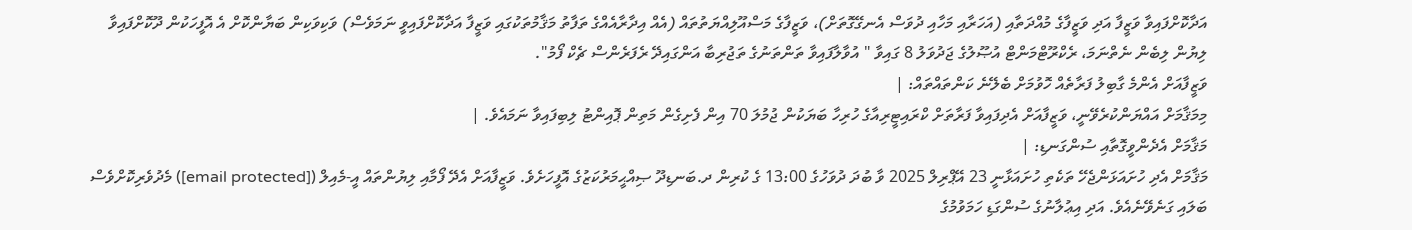އަދާކޮށްފައިވާ ވަޒީފާ އަދި ވަޒީފާގެ މުއްދަތާއި (އަހަރާއި މަހާއި ދުވަސް އެނގޭގޮތަށް)، ވަޒީފާގެ މަސްއޫލިއްޔަތުތައް (އެއް އިދާރާއެއްގެ ތަފާތު މަޤާމުތަކުގައި ވަޒީފާ އަދާކޮށްފައިވީ ނަމަވެސް) ވަކިވަކިން ބަޔާންކޮށް އެ އޮފީހަކުން ދޫކޮށްފައިވާ ލިޔުން ލިބެން ނެތްނަމަ، ރެކްރޫޓްމަންޓް އުޞޫލުގެ ޖަދުވަލު 8 ގައިވާ " އުވާލާފައިވާ ތަންތަނުގެ ތަޖުރިބާ އަންގައިދޭ ރެފަރެންސް ޗެކް ފޯމު".
ވަޒީފާއަށް އެންމެ ގާބިލު ފަރާތެއް ހޮވުމަށް ބެލޭނެ ކަންތައްތައް: |
މިމަޤާމަށް އައްޔަންކުރެވޭނީ، ވަޒީފާއަށް އެދިފައިވާ ފަރާތަށް ކްރައިޓީރިއާގެ ހުރިހާ ބަޔަކުން ޖުމުލަ 70 އިން ފެށިގެން މަތިން ޕޮއިންޓު ލިބިފައިވާ ނަމައެވެ. |
މަޤާމަށް އެދެންވީގޮތާއި ސުންގަނޑި: |
މަޤާމަށް އެދި ހުށައަޅަންޖެހޭ ތަކެތި ހުށައަޅާނީ 23 އޭޕްރިލް 2025 ވާ ބުދަ ދުވަހުގެ 13:00 ގެ ކުރިން ދ.ބަނޑިދޫ ޞިއްޙީމަރުކަޒުގެ އޮފީހަށެވެ. ވަޒީފާއަށް އެދޭ ފޯމާއި ލިޔުންތައް އީ-މެއިލް ([email protected]) މެދުވެރިކޮށްވެސް ބަލައި ގަނެވޭނެއެވެ. އަދި އިޢުލާނުގެ ސުންގަޑި ހަމަވުމުގެ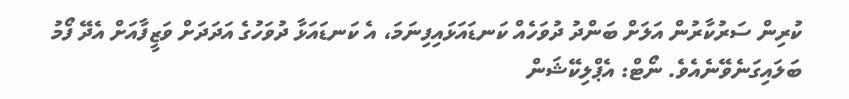ކުރިން ސަރުކާރުން އަލަށް ބަންދު ދުވަހެއް ކަނޑައަޅައިފިނަމަ، އެ ކަނޑައަޅާ ދުވަހުގެ އަދަދަށް ވަޒީފާއަށް އެދޭ ފޯމު ބަލައިގަނެވޭނެއެވެ. ނޯޓް: އެޕްލިކޭޝަން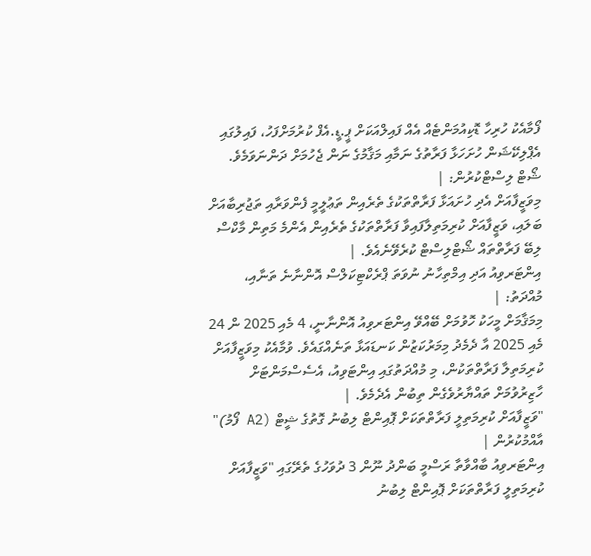ފޯމާއެކު ހުރިހާ ޑޮކިއުމަންޓެއް އެއް ފައިލްއަކަށް ޕީ.ޑީ.އެފް ކުރުމަށްފަހު، ފައިލުގައި އެޕްލިކޭޝަން ހުށަހަޅާ ފަރާތުގެ ނަމާއި މަޤާމުގެ ނަން ޖެހުމަށް ދަންނަވަމެވެ.
ޝޯޓް ލިސްޓްކުރުން: |
މިވަޒީފާއަށް އެދި ހުށައަޅާ ފަރާތްތަކުގެ ތެރެއިން ތަޢުލީމީ ފެންވަރާއި ތަޖުރިބާއަށް ބަލައި، ވަޒީފާއަށް ކުރިމަތިލާފައިވާ ފަރާތްތަކުގެ ތެރެއިން އެންމެ މަތިން މާކްސް ލިބޭ ފަރާތްތައް ޝޯޓްލިސްޓް ކުރެވޭނެއެވެ. |
އިންޓަރވިއު އަދި އިމްތިހާނު ނުވަތަ ޕްރެކްޓިކަލްސް އޮންނާނެ ތަނާއި، މުއްދަތު: |
މިމަޤާމަށް މީހަކު ހޮވުމަށް ބޭއްވޭ އިންޓަރވިއު އޮންނާނީ، 4 މެއި 2025 ން 24 މެއި 2025 އާ ދެމެދު މިމަރުކަޒުން ކަނޑައަޅާ ތަނެއްގައެވެ. ވުމާއެކު މިވަޒީފާއަށް ކުރިމަތިލާ ފަރާތްތަކުން، މި މުއްދަތުގައި އިންޓަވިއު، އެސެސްމަންޓަށް ހާޒިރުވުމަށް ތައްޔާރުވެގެން ތިބުން އެދެމެވެ. |
"ވަޒީފާއަށް ކުރިމަތިލީ ފަރާތްތަކަށް ޕޮއިންޓް ލިބުނު ގޮތުގެ ޝީޓް (A2 ފޯމު)" އާއްމުކުރުން |
އިންޓަރވިއު ބާއްވާތާ ރަސްމީ ބަންދު ނޫން 3 ދުވަހުގެ ތެރޭގައި "ވަޒީފާއަށް ކުރިމަތިލީ ފަރާތްތަކަށް ޕޮއިންޓް ލިބުނު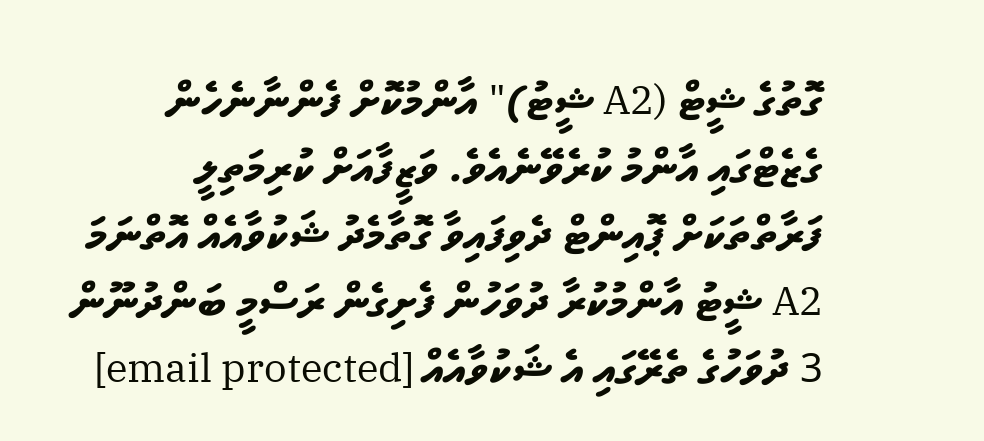ގޮތުގެ ޝީޓް (A2 ޝީޓު)" އާންމުކޮށް ފެންނާނެހެން ގެޒެޓްގައި އާންމު ކުރެވޭނެއެވެ. ވަޒީފާއަށް ކުރިމަތިލީ ފަރާތްތަކަށް ޕޮއިންޓް ދެވިފައިވާ ގޮތާމެދު ޝަކުވާއެއް އޮތްނަމަ A2 ޝީޓު އާންމުކުރާ ދުވަހުން ފެށިގެން ރަސްމީ ބަންދުނޫން 3 ދުވަހުގެ ތެރޭގައި އެ ޝަކުވާއެއް [email protected]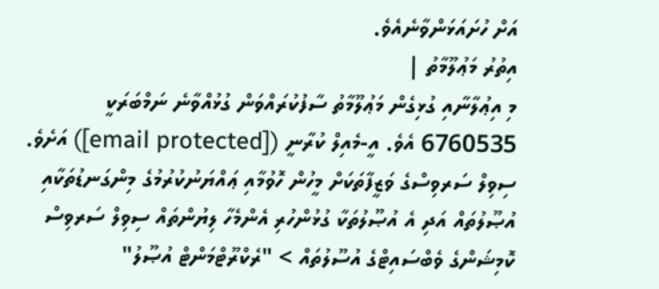އަށް ހުށައަޅަންވާނެއެވެ.
އިތުރު މަޢުލޫމާތު |
މި އިޢުލާނާއި ގުޅިގެން މަޢުލޫމާތު ސާފުކުރައްވަން ގުޅުއްވާނެ ނަމްބަރަކީ 6760535 އެވެ. އީ-މެއިލް ކުރާނީ ([email protected]) އަށެވެ. ސިވިލް ސަރވިސްގެ ވަޒީފާތަކަށް މީހުން ހޮވުމާއި ޢައްޔަނުކުރުމުގެ މިންގަނޑުތަކާއި އުޞޫލުތައް އަދި އެ އުޞޫލުތަކާ ގުޅުންހުރި އެންމެހާ ލިޔުންތައް ސިވިލް ސަރވިސް ކޮމިޝަންގެ ވެބްސައިޓްގެ އުސޫލުތައް > "ރެކްރޫޓްމަންޓް އުޞޫލު"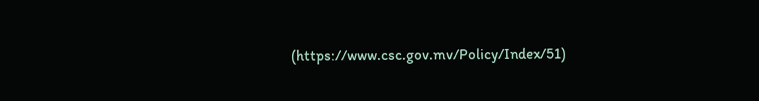(https://www.csc.gov.mv/Policy/Index/51)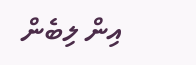އިން ލިބެން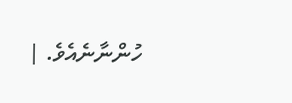ހުންނާނެއެވެ. |